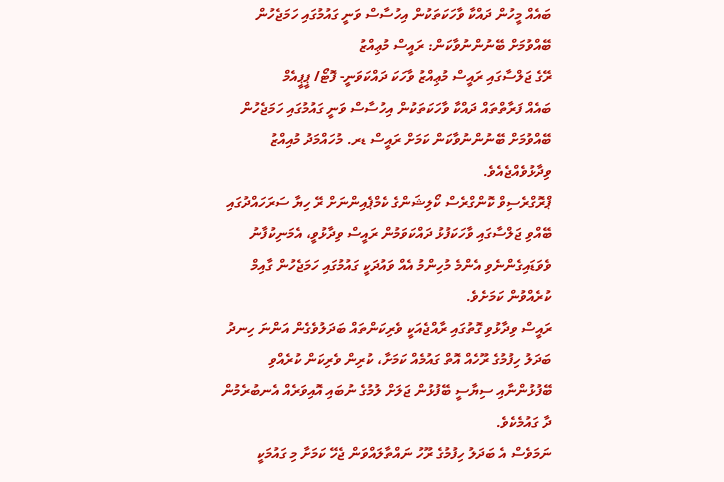ބައެއް މީހުން ދައްކާ ވާހަކަތަކުން އިހުސާސް ވަނީ ގައުމުގައި ހަމަޖެހުން ބޭއްވުމަށް ބޭނުންނުވާކަން: ރައީސް މުޢިއްޒު
ރޭގެ ޖަލްސާގައި ރައީސް މުޢިއްޒު ވާހަކަ ދައްކަވަނީ- ފޮޓޯ/ ޕީޕީއެމް
ބައެއް ފަރާތްތައް ދައްކާ ވާހަކަތަކުން އިހުސާސް ވަނީ ގައުމުގައި ހަމަޖެހުން ބޭއްވުމަށް ބޭނުންނުވާކަން ކަމަށް ރައީސް ޑރ. މުހައްމަދު މުއިއްޒު ވިދާޅުވެއްޖެއެވެ.
ޕްރޮގްރެސިވް ކޮންގްރެސް ކޯލިޝަންގެ ކެމްޕެއިންނަށް ރޭ ހިޔާ ސަރަހައްދުގައި ބޭއްވި ޖަލްސާގައި ވާހަކަފުޅު ދައްކަވަމުން ރައީސް ވިދާޅުވީ، އެމަނިކުފާނު ވެވަޑައިގެންނެވި އެންމެ މުހިންމު އެއް ވައުދަކީ ގައުމުގައި ހަމަޖެހުން ގާއިމް ކުރެއްވުން ކަމަށެވެ.
ރައީސް ވިދާޅުވި ގޮތުގައި ރާއްޖެއަކީ ވެރިކަންތައް ބަދަލުވެގެން އަންނަ ހިނދު ބަދަލު ހިފުމުގެ ރޫހެއް އޮތް ގައުމެއް ކަމަށާ، ކުރިން ވެރިކަން ކުރެއްވި ބޭފުޅުންނާއި ސިޔާސީ ބޭފުޅުން ޖަލަށް ލުމުގެ ނުބައި އޮއިވަރެއް އެނބުރެމުން ދާ ގައުމެކެވެ.
ނަމަވެސް އެ ބަދަލު ހިފުމުގެ ރޫހު ނައްތާލައްވަން ޖެހޭ ކަމަށާ މި ގައުމަކީ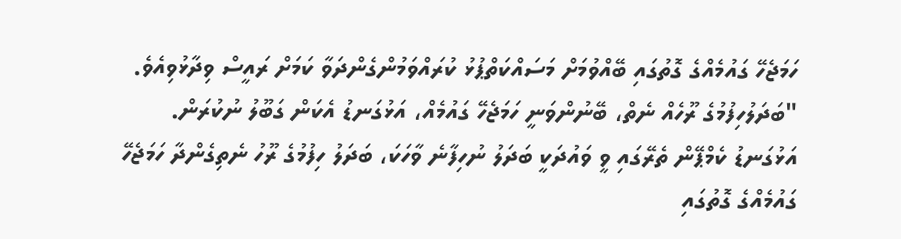ހަމަޖެހޭ ގައުމެއްގެ ގޮތުގައި ބޭއްވުމަށް މަސައްކަތްޕުޅު ކުރައްވަމުންގެންދަވާ ކަމަށް ރައީސް ވިދާޅުވިއެވެ.
"ބަދަލުހިފުމުގެ ރޫހެއް ނެތް، ބޭނުންވަނީ ހަމަޖެހޭ ގައުމެއް، އަޅުގަނޑު އެކަން ގަބޫލު ނުކުރަން. އަޅުގަނޑު ކެމްޕޭން ތެރޭގައި ވީ ވައުދަކީ ބަދަލު ނުހިފާނެ ވާހަކަ، ބަދަލު ހިފުމުގެ ރޫހު ނެތިގެންދާ ހަމަޖެހޭ ގައުމެއްގެ ގޮތުގައި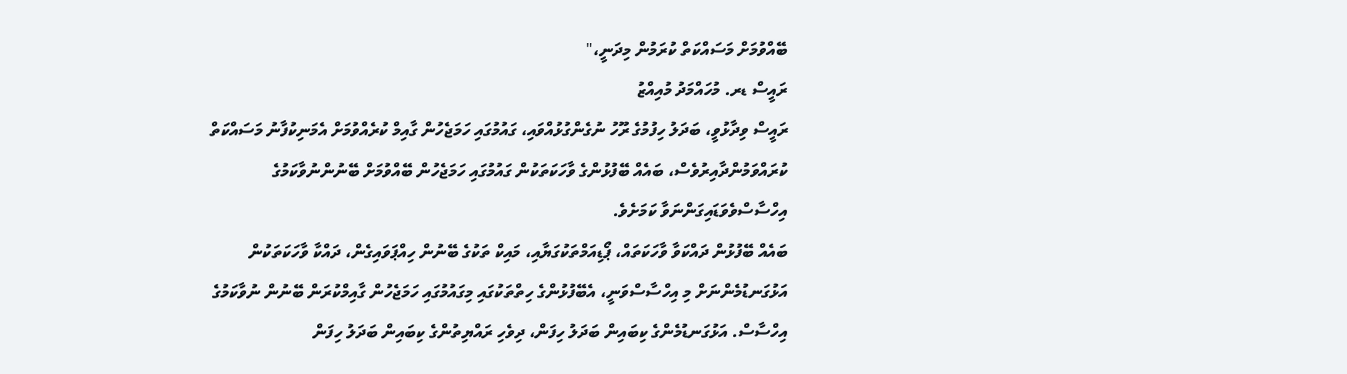ބޭއްވުމަށް މަސައްކަތް ކުރަމުން މިދަނީ،"
ރައީސް ޑރ. މުހައްމަދު މުއިއްޒު
ރައީސް ވިދާޅުވީ، ބަދަލު ހިފުމުގެ ރޫހު ނުގެންގުޅުއްވައި، ގައުމުގައި ހަމަޖެހުން ގާއިމް ކުރެއްވުމަށް އެމަނިކުފާނު މަސައްކަތް ކުރައްވަމުންދާއިރުވެސް، ބައެއް ބޭފުޅުންގެ ވާހަކަތަކުން ގައުމުގައި ހަމަޖެހުން ބޭއްވުމަށް ބޭނުންނުވާކަމުގެ އިހްސާސްވެވަޑައިގަންނަވާ ކަމަށެވެ.
ބައެއް ބޭފުޅުން ދައްކަވާ ވާހަކަތައް، ޕޯޑިއަމްތަކުގަޔާއި، މައިކް ތަކުގެ ބޭނުން ހިއްޕަވައިގެން، ދައްކާ ވާހަކަތަކުން އަޅުގަނޑުމެންނަށް މި އިހްސާސްވަނީ، އެބޭފުޅުންގެ ހިތްތަކުގައި މިގައުމުގައި ހަމަޖެހުން ގާއިމްކުރަން ބޭނުން ނުވާކަމުގެ އިހްސާސް. އަޅުގަނޑުމެންގެ ކިބައިން ބަދަލު ހިފަން، ދިވެހި ރައްޔިތުންގެ ކިބައިން ބަދަލު ހިފަން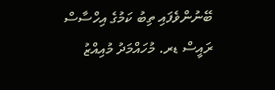ބޭނުންވެފައި ތިބު ކަމުގެ އިހްސާސް
ރައީސް ޑރ. މުހައްމަދު މުއިއްޒު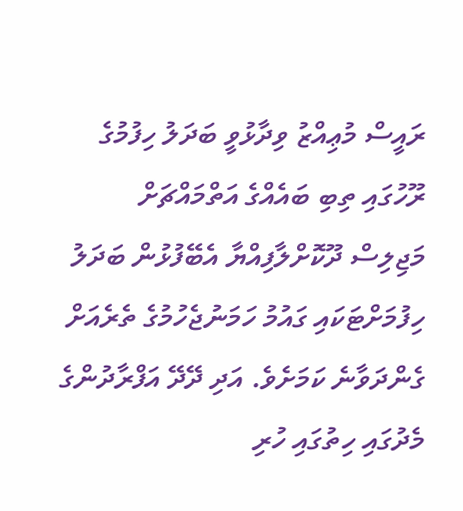ރައީސް މުޢިއްޒު ވިދާޅުވީ ބަދަލު ހިފުމުގެ ރޫހުގައި ތިބި ބައެއްގެ އަތްމައްޗަށް މަޖިލިސް ދޫކޮށްލާފިއްޔާ އެބޭފުޅުން ބަދަލު ހިފުމަށްޓަކައި ގައުމު ހަމަނުޖެހުމުގެ ތެރެއަށް ގެންދަވާނެ ކަމަށެވެ. އަދި ދޭދޭ އަފްރާދުންގެ މެދުގައި ހިތުގައި ހުރި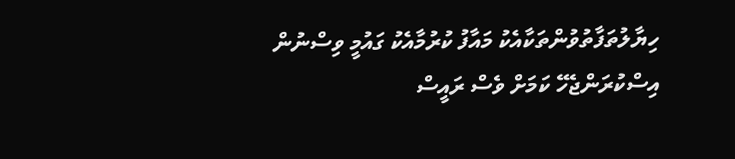ހިޔާލުތަފާތުވުންތަކާއެކު މައާފު ކުރުމާއެކު ގައުމީ ވިސްނުން އިސްކުރަންޖެހޭ ކަމަށް ވެސް ރައީސް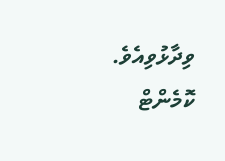ވިދާޅުވިއެވެ.
ކޮމެންޓް